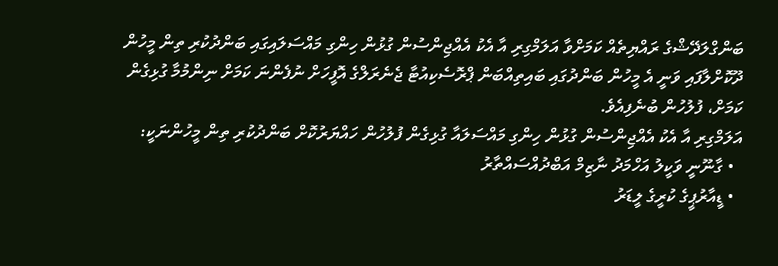ބަންގްލަދޭޝްގެ ރައްޔިތެއް ކަމަށްވާ އަލަމްގިރި އާ އެކު އެއްޖިންސުން ގުޅުން ހިންގި މައްސަލައިގައި ބަންދުކުރި ތިން މީހުން ދޫކޮށްލާފައި ވަނީ އެ މީހުން ބަންދުގައި ބައިތިއްބަން ޕްރޮސެކިއުޓާ ޖެނެރަލްގެ އޮފީހަށް ނުފެންނަ ކަމަށް ނިންމުމާ ގުޅިގެން ކަމަށް، ފުލުހުން ބުނެފިއެވެ.
އަލަމްގިރި އާ އެކު އެއްޖިންސުން ގުޅުން ހިންގި މައްސަލައާ ގުޅިގެން ފުލުހުން ހައްޔަރުކޮށް ބަންދުކުރި ތިން މީހުންނަކީ:
  • ގާނޫނީ ވަކީލު އަހްމަދު ނާޒިމް އަބްދުއްސައްތާރު
  • ޑީއާރުޕީގެ ކުރީގެ ލީޑަރު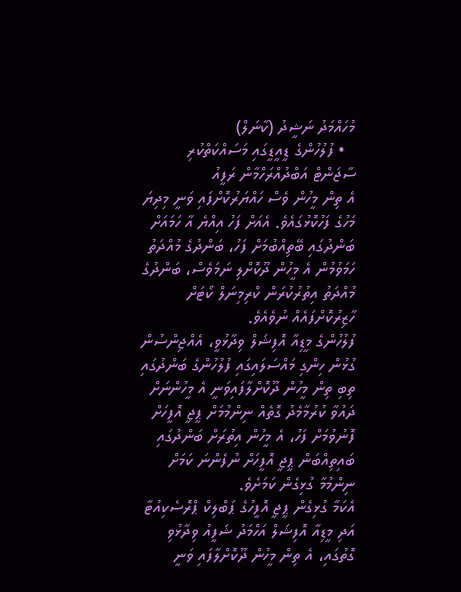މުހައްމަދު ނަޝީދު (ކާނަލް)
  • ފުލުހުންގެ ޑީއީޑީގައި މަސައްކަތްކުރި ސާޖަންޓް އަބްދުއްރަހްމާން ރަފީއު
އެ ތިން މީހުން ވެސް ހައްޔަރުކޮށްފައި ވަނީ މިދިޔަ މަހުގެ ފަހުކޮޅުގައެވެ. އެއަށް ފަހު އިއްޔެ އާ ހަމައަށް ބަންދުގައި ބޭތިއްބުމަށް ފަހު، ބަންދުގެ މުއްދަތު ހަމަވުމުން އެ މީހުން ދޫކޮށްލި ނަމަވެސް، ބަންދުގެ މުއްދަތު އިތުރުކުރަން ކްރިމިނަލް ކޯޓަށް ހާޒިރުކޮށްފައެއް ނުވެއެވެ.
ފުލުހުންގެ މީޑިއާ އޮފިޝަލް ވިދާޅުވީ، އެއްޖިންސުން ގުޅުން ހިންގި މައްސަލައިގައި ފުލުހުންގެ ބަންދުގައި ތިބި ތިން މީހުން ދޫކޮށްލާފައިވަނީ އެ މީހުންނަށް ދައުވާ ކުރުމާމެދު ގޮތެއް ނިންމުމަށް ޕީޖީ އޮފީހަށް ފޮނުވުމަށް ފަހު، އެ މީހުން އިތުރަށް ބަންދުގައި ބައިތިއްބަން ޕީޖީ އޮފީހަށް ނުފެންނަ ކަމަށް ނިންމުމާ ގުޅިގެން ކަމަށެވެ.
އެކަމާ ގުޅިގެން ޕީޖީ އޮފީހުގެ ޕަބްލިކް ޕްރޮސެކިއުޓާ އަދި މީޑިއާ އޮފިޝަލް އަހްމަދު ޝަފީއު ވިދާޅުވި ގޮތުގައި، އެ ތިން މީހުން ދޫކޮށްލާފައި ވަނީ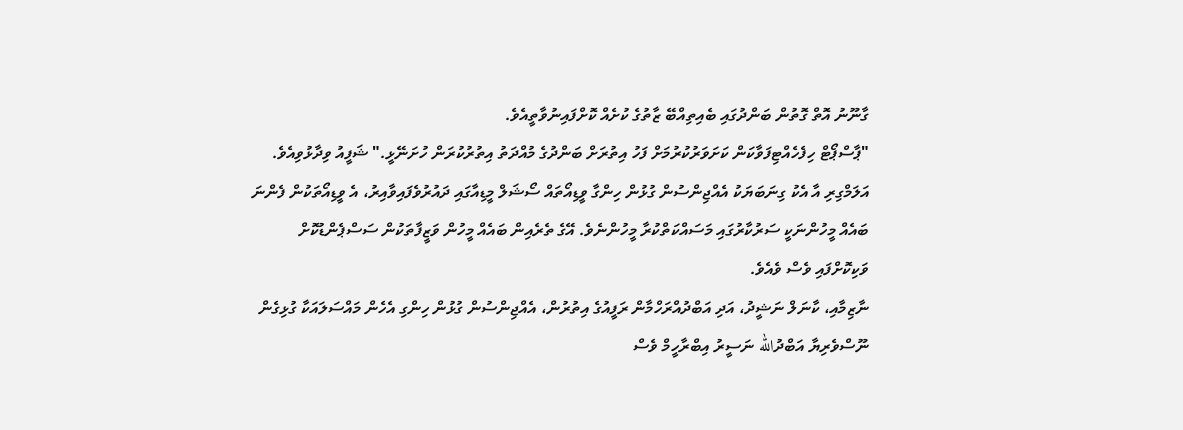ގާނޫނު އޮތް ގޮތުން ބަންދުގައި ބެއިތިއްބޭ ޒާތުގެ ކުށެއް ކޮށްފައިނުވާތީއެވެ.
"ޕާސްޕޯޓް ހިފެހެއްޓިފަވާކަން ކަށަވަރުކުރުމަށް ފަހު އިތުރަށް ބަންދުގެ މުއްދަތު އިތުރުކުރަން ހުށަނޭޅީ." ޝަފީއު ވިދާޅުވިއެވެ.
އަލަމްގިރި އާ އެކު ގިނަބަޔަކު އެއްޖިންސުން ގުޅުން ހިންގާ ވީޑިއޯތައް ސޯޝަލް މީޑިއާގައި ދައުރުވެފައިވާއިރު، އެ ވީޑިއޯތަކުން ފެންނަ ބައެއް މީހުންނަކީ ސަރުކާރުގައި މަސައްކަތްކުރާ މީހުންނެވެ. އޭގެ ތެރެއިން ބައެއް މީހުން ވަޒީފާތަކުން ސަސްޕެންޑުކޮށް ވަކިކޮށްފައި ވެސް ވެއެވެ.
ނާޒިމާއި، ކާނަލް ނަޝީދު، އަދި އަބްދުއްރަހްމާން ރަފީއުގެ އިތުރުން، އެއްޖިންސުން ގުޅުން ހިންގި އެހެން މައްސަލައަކާ ގުޅިގެން ނޫސްވެރިޔާ އަބްދުالله ނަސީރު އިބްރާހީމް ވެސް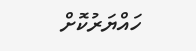ހައްޔަރުކޮށް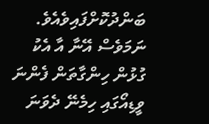ބަންދުކޮށްފައިވެއެވެ. ނަމަވެސް އޭނާ އާ އެކު ގުޅުން ހިންގާތަން ފެންނަ ވީޑިއޯގައި ހިމެނޭ ދެވަނަ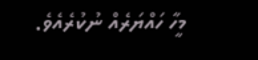މީހާ ހައްޔަރެއް ނުކުރެއެވެ.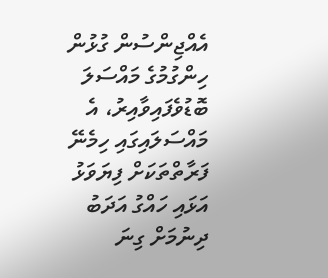އެއްޖިންސުން ގުޅުން ހިންގުމުގެ މައްސަލަ ބޮޑުވެފައިވާއިރު، އެ މައްސަލައިގައި ހިމެނޭ ފަރާތްތަކަށް ފިޔަވަޅު އަޅައި ހައްގު އަދަބު ދިނުމަށް ގިނަ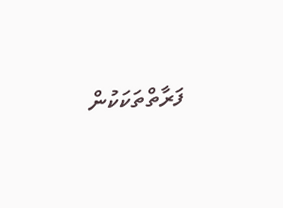ފަރާތްތަކަކުން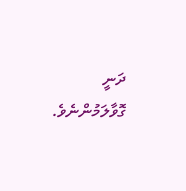ދަނީ ގޮވާލަމުންނެވެ.